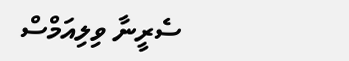ސެރީނާ ވިލިއަމްސް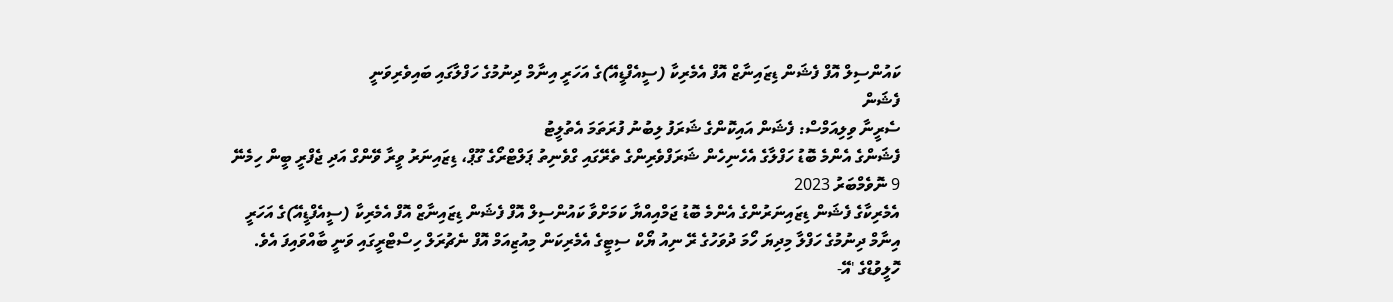ކައުންސިލް އޮފް ފެޝަން ޑިޒައިނާޒް އޮފް އެމެރިކާ (ސީއެފްޑީއޭ)ގެ އަހަރީ އިނާމް ދިނުމުގެ ހަފްލާގައި ބައިވެރިވަނީ
ފެޝަން
ސެރީނާ ވިލިއަމްސް: ފެޝަން އައިކޮންގެ ޝަރަފު ލިބުނު ފުރަތަމަ އެތުލީޓު
ފެޝަންގެ އެންމެ ބޮޑު ހަފްލާގެ އެހެނިހެން ޝަރަފްވެރިންގެ ތެރޭގައި ގްވެނިތު ޕަލްޓްރޯގެ ގޫޕް، ޑިޒައިނަރު ވީރާ ވޭންގް އަދި ޖެފްރީ ބީން ހިމެނޭ
9 ނޮވެމްބަރު 2023
އެމެރިކާގެ ފެޝަން ޑިޒައިނަރުންގެ އެންމެ ބޮޑު ޖަމްއިއްޔާ ކަމަށްވާ ކައުންސިލް އޮފް ފެޝަން ޑިޒައިނާޒް އޮފް އެމެރިކާ (ސީއެފްޑީއޭ)ގެ އަހަރީ އިނާމް ދިނުމުގެ ހަފްލާ މިދިޔަ ހޯމަ ދުވަހުގެ ރޭ ނިއު ޔޯކް ސިޓީގެ އެމެރިކަން މިއުޒިއަމް އޮފް ނެޗުރަލް ހިސްޓްރީގައި ވަނީ ބާއްވައިފަ އެވެ. ހޮލީވުޑްގެ 'އޭ-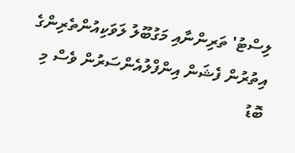ލިސްޓު' ތަރިންނާއި މަގުބޫލު ލަވަކިއުންތެރިންގެ އިތުރުން ފެޝަން އިންފްލުއެންސަރުން ވެސް މި ބޮޑު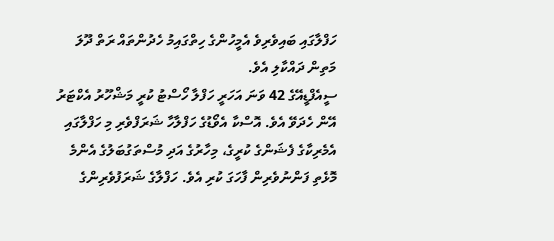ހަފްލާގައި ބައިވެރިވެ އެމީހުންގެ ހިތްގައިމު ހެދުންތައް ރަތް ދޫލަ މަތިން ދައްކާލި އެވެ.
ސީއެފްޑީއޭގެ 42 ވަނަ އަހަރީ ހަފްލާ ހޯސްޓު ކުރީ މަޝްހޫރު އެކްޓަރު އޭން ހެދަވޭ އެވެ. އޮސްކާ އެވޯޑުގެ ހަފްލާހާ ޝަރަފްވެރި މި ހަފްލާގައި އެމެރިކާގެ ފެޝަންގެ ކުރީގެ، މިހާރުގެ އަދި މުސްތަގުބަލުގެ އެންމެ މޮޅެތި ފަންނުވެރިން ފާހަގަ ކުރި އެވެ. ހަފްލާގެ ޝަރަފުވެރިންގެ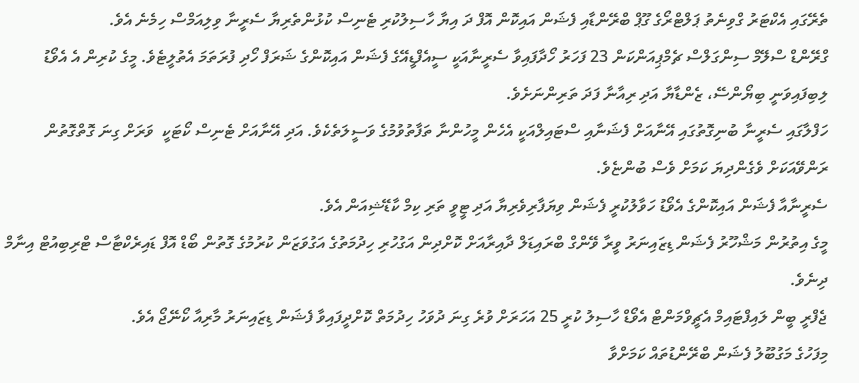ތެރޭގައި އެކްޓަރު ގްވިނެތު ޕަލްޓްރޯގެ ގޫޕް ބްރޭންޑާއި ފެޝަން އައިކޮން އޮފް ދަ އިޔާ ހާސިލުކުރި ޓެނިސް ކުޅުންތެރިޔާ ސެރީނާ ވިލިއަމްސް ހިމެނެ އެވެ.
ގްރޭންޑް ސްލޭމް ސިންގަލްސް ޗެމްޕިއަންކަން 23 ފަހަރު ހޯދާފައިވާ ސެރީނާއަކީ ސީއެފްޑީއޭގެ ފެޝަން އައިކޮންގެ ޝަރަފް ހޯދި ފުރަތަމަ އެތުލީޓެވެ. މީގެ ކުރިން އެ އެވޯޑު ލިބިފައިވަނީ ބިޔޯންސޭ، ޒެންޑާޔާ އަދި ރިއާނާ ފަދަ ތަރިންނަށެވެ.
ހަފްލާގައި ސެރީނާ ބުނިގޮތުގައި އޭނާއަށް ފެޝަނާއި ސްޓައިލްއަކީ އެހެން މީހުންނާ ތަފާތުވުމުގެ ވަސީލަތެކެވެ. އަދި އޭނާއަށް ޓެނިސް ކޯޓަކީ  ވަރަށް ގިނަ ގޮތްގޮތުން ރަންވޭއަކަށް ވެގެންދިޔަ ކަމަށް ވެސް ބުންޏެވެ.
ސެރީނާއާ ފެޝަން އައިކޮންގެ އެވޯޑު ހަވާލުކުރީ ފެޝަން ވިޔަފާރިވެރިޔާ އަދި ޓީވީ ތަރި ކިމް ކާޑޭޝިއަން އެވެ.
މީގެ އިތުރުން މަޝްހޫރު ފެޝަން ޑިޒައިނަރު ވީރާ ވޭންގް ބްރައިޑަލް ދާއިރާއަށް ކޮށްދިން އަގުހުރި ހިދުމަތުގެ އަގުވަޒަން ކުރުމުގެ ގޮތުން ބޯޑް އޮފް ޑައިރެކްޓާސް ޓްރިބިއުޓް އިނާމް ދިނެވެ.
ޖެފްރީ ބީން ލައިފްޓައިމް އެޗީވްމަންޓް އެވޯޑް ހާސިލު ކުރީ 25 އަހަރަށް ވުރެ ގިނަ ދުވަހު ހިދުމަތް ކޮށްދީފައިވާ ފެޝަން ޑިޒައިނަރު މާރިއާ ކޯނޭޖޯ އެވެ.
މިފަހުގެ މަގުބޫލު ފެޝަން ބްރޭންޑުތައް ކަމަށްވާ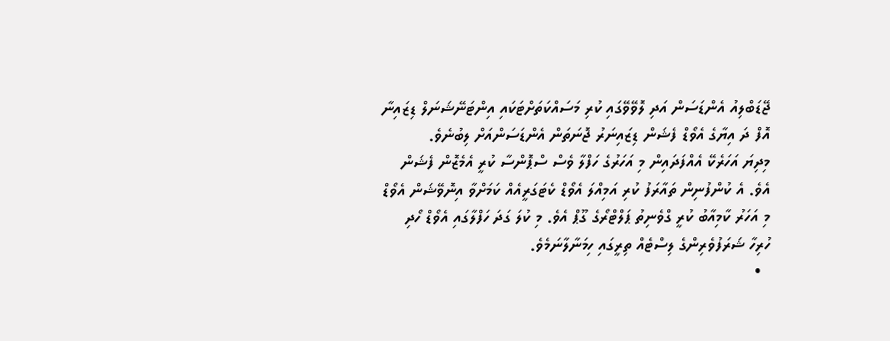ޖޭޑަބްލިއު އެންޑަސަން އަދި ލޮވޭވޭގައި ކުރި މަސައްކަތަށްޓަކައި އިންޓަނޭޝަނަލް ޑިޒައިނާ އޮފް ދަ އިޔާގެ އެވޯޑް ފެޝަން ޑިޒައިނަރު ޖޮނަތަން އެންޑަސަންއަށް ލިބުނެވެ.
މިދިޔަ އަހަރެކޭ އެއްފަދައިން މި އަހަރުގެ ހަފްލާ ވެސް ސްޕޮންސާ ކުރީ އެމެޒޮން ފެޝަން އެވެ. އެ ކުންފުނިން ތައާރަފު ކުރި އަމިއްލަ އެވޯޑް ކެޓަގަރީއެއް ކަމަށްވާ އިނޮވޭޝަން އެވޯޑް މި އަހަރު ކާމިއާބު ކުރީ ގްވެނިތު ޕަލްޓްރޯގެ ގޫޕް އެވެ. މި ކުލަ ގަދަ ހަފްލާގައި އެވޯޑް ހޯދި ހުރިހާ ޝަރަފުވެރިންގެ ލިސްޓެއް ތިރީގައި ހިމަނާލާނަމެވެ.
  •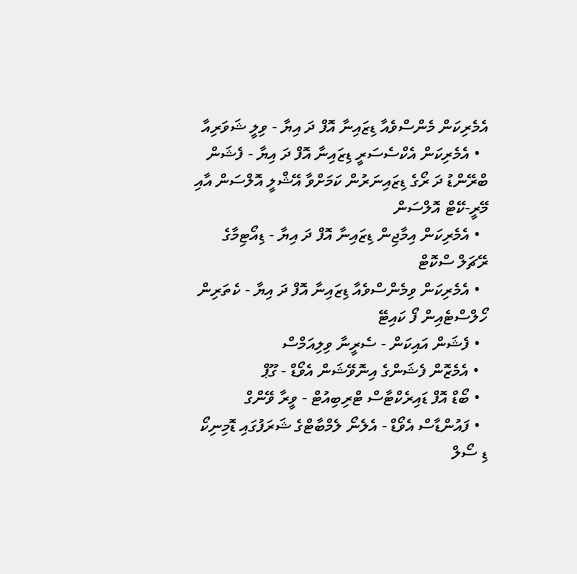އެމެރިކަން މެންސްވެއާ ޑިޒައިނާ އޮފް ދަ އިޔާ - ވިލީ ޝަވަރިއާ
  • އެމެރިކަން އެކްސެސަރީ ޑިޒައިނާ އޮފް ދަ އިޔާ - ފެޝަން ބްރޭންޑު ދަ ރޯގެ ޑިޒައިނަރުން ކަމަށްވާ އޭޝްލީ އޮލްސަން އާއި މޭރީ-ކޭޓް އޮލްސަން
  • އެމެރިކަން އިމާޖިން ޑިޒައިނާ އޮފް ދަ އިޔާ - ޑިއޯޓިމާގެ ރޭޗަލް ސްކޮޓް
  • އެމެރިކަން ވިމެންސްވެއާ ޑިޒައިނާ އޮފް ދަ އިޔާ - ކެތަރިން ހޯލްސްޓެއިން ފޯ ކައިޓޭ
  • ފެޝަން އައިކަން - ސެރީނާ ވިލިއަމްސް
  • އެމެޒޮން ފެޝަންގެ އިނޮވޭޝަން އެވޯޑް - ގޫޕް
  • ބޯޑް އޮފް ޑައިރެކްޓާސް ޓްރިބިއުޓް - ވީރާ ވޭންގް
  • ފައުންޑާސް އެވޯޑް - އެލެނޯ ލެމްބާޓްގެ ޝަރަފުގައި ޑޮމިނިކޯ ޑި ސޯލް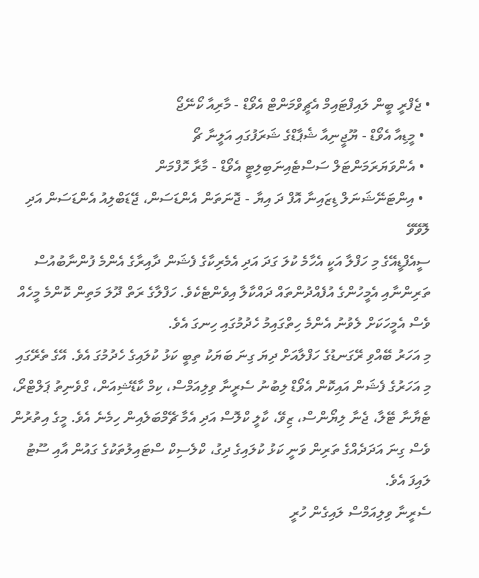• ޖެފްރީ ބީން ލައިފްޓައިމް އެޗީވްމަންޓް އެވޯޑް - މާރިއާ ކޯނޭޖޯ
  • މީޑިއާ އެވޯޑް - ޔޫޖީނިއާ ޝެޕާޑްގެ ޝަރަފުގައި އަލީނާ ޗޯ
  • އެންވަޔަރަމަންޓަލް ސަސްޓެއިނަބިލިޓީ އެވޯޑް - މާރާ ހޮފްމަން
  • އިންޓަނޭޝަނަލް ޑިޒައިނާ އޮފް ދަ އިޔާ - ޖޮނަތަން އެންޑަސަން، ޖޭޑަބްލިއު އެންޑަސަން އަދި ލޮވޭވޭ
ސީއެފްޑީއޭގެ މި ހަފްލާ އަކީ އެހާމެ ކުލަ ގަދަ އަދި އެމެރިކާގެ ފެޝަން ދާއިރާގެ އެންމެ ފުންނާބުއުސް ތަރިންނާއި އެމީހުންގެ އުފެއްދުންތައް ދައްކާލާ އިވެންޓެކެވެ. ހަފްލާގެ ރަތް ދޫލަ މަތިން ކޮންމެ މީހެއް ވެސް އެމީހަކަށް ލެވުނު އެންމެ ހިތްގައިމު ހެދުމުގައި ހިނގަ އެވެ.
މި އަހަރު ބޭއްވި ރޭގަނޑުގެ ހަފްލާއަށް ދިޔަ ގިނަ ބަޔަކު ތިބީ ކަޅު ކުލައިގެ ހެދުމުގަ އެވެ. އޭގެ ތެރޭގައި މި އަހަރުގެ ފެޝަން އައިކޮން އެވޯޑް ލިބުނު ސެރީނާ ވިލިއަމްސް، ކިމް ކާޑޭޝިއަން، ގްވެނިތު ޕަލްޓްރޯ، ޓެޔާނާ ޓޭލާ، ޖެނާ ލިޔޯންސް، ޒިވޭ، ކާލީ ކްލޮސް އަދި އެމާ ޗޭމްބަލެއިން ހިމެނެ އެވެ. މީގެ އިތުރުން ވެސް ގިނަ އަދަދެއްގެ ތަރިން ވަނީ ކަޅު ކުލައިގެ ދިގު، ކްލެސިކް ސްޓައިލުތަކުގެ ގައުން އާއި ސޫޓު ލައިފަ އެވެ.
ސެރީނާ ވިލިއަމްސް ލައިގެން ހުރީ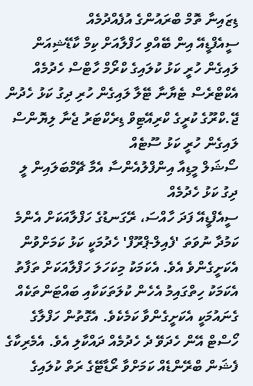ޑިޒައިނާ ތޮމް ބްރައުންގެ އުފެއްދުމެއް
ސީއެފްޑީއޭ އިން ބޭއްވި ހަފްލާއަށް ކިމް ކާޑޭޝިއަން ލައިގެން ހުރީ ކަޅު ކުލައިގެ ކްރޯމް ހާޓްސް ހެދުމެއް
އެކްޓްރެސް ޓެޔާނާ ޓޭލާ ލައިގެން ހުރި ދިގު ކަޅު ހެދުން
ޖޭ.ކްރޫގެ ކުރީގެ ކްރިއޭޓިވް ޑިރެކްޓަރު ޖެނާ ލިޔޮންސް ލައިގެން ހުރީ ކަޅު ސޫޓެއް
ސޯޝަލް މީޑިއާ އިންފްލުއެންސާ އެމާ ޗޭމްބަލައިން ލީ ދިގު ކަޅު ހެދުމެއް
ސީއެފްޑީއޭ ފަދަ ހާއްސަ، ރޭގަނޑުގެ ހަފްލާއަކަށް އެންމެ ކަމުދާ ނުވަތަ 'ފެއިލް-ޕްރޫފް' ހެދުމަކީ ކަޅު ކަމަށްވުން އެކަށީގެންވެ އެވެ. އެކަމަކު މިކަހަލަ ހަފްލާއަކަށް ތަފާތު އެކަމަކު ހިތްގައިމު އެހެން ކުލަތަކަކާއި ބައްޓަންތަކެއް ގެނައުމަކީ އެކަށީގެންވާ ކަމެކެވެ. އެގޮތުން ހަފްލާގެ ހޯސްޓް އޭން ހެދަވޭ ދެ ހެދުމެއް ދައްކާލި އެވެ. އެމެރިކާގެ ފެޝަން ބްރޭންޑެއް ކަމަށްވާ ރޯޑާޓޭގެ ރަތް ކުލައިގެ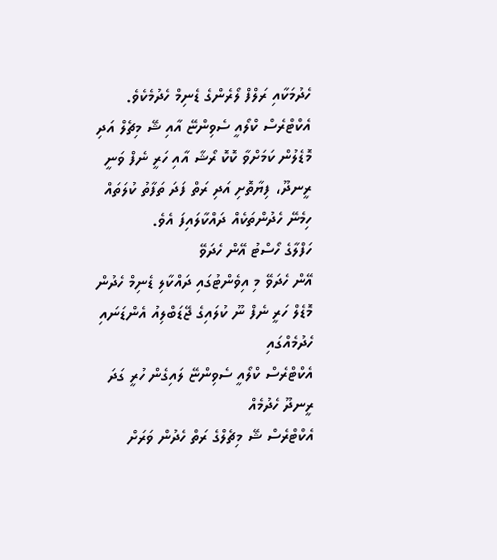ހެދުމަކާއި ރަލްފް ލޯރެންގެ ޑެނިމް ހެދުމެކެވެ.
އެކްޓްރެސް ކްލޯއީ ސެވިންޏޭ އާއި ޝޭ މިޗެލް އަދި މޮޑެލުން ކަމަށްވާ ކޮކޮ ރޯޝާ އާއި ހަރީ ނެފް ވަނީ ރީނދޫ، ފިޔާތޮށި އަދި ރަތް ފަދަ ތަފާތު ކުލަތައް ހިމެނޭ ހެދުންތަކެއް ދައްކާލައިފަ އެވެ.
ހަފްލާގެ ހޯސްޓު އޭން ހެދަވޭ
އޭން ހެދަވޭ މި އިވެންޓުގައި ދައްކާލި ޑެނިމް ހެދުން
މޮޑެލް ހަރީ ނެފް ނޫ ކުލައިގެ ޖޭޑަބްލިއު އެންޑަނައި ހެދުމެއްގައި
އެކްޓްރެސް ކްލޯއީ ސެވިންޏޭ ލައިގެން ހުރީ ގަދަ ރީނދޫ ހެދުމެއް
އެކްޓްރެސް ޝޭ މިޗެލްގެ ރަތް ހެދުން ވަރަށް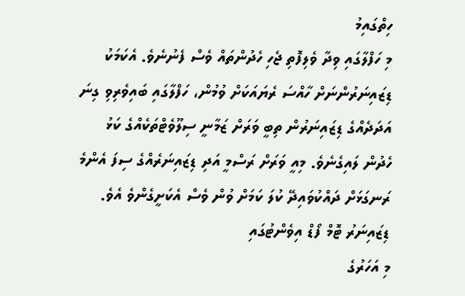ހިތްގައިމު
މި ހަފްލާގައި ވިދާ ވެލިފޮތި ޖެހި ހެދުންތައް ވެސް ފެނުނެވެ. އެކަމަކު ޑިޒައިނަރުންނަށް ހާއްސަ ރެޔައަކަށް ވުމުން، ހަފްލާގައި ބައިވެރިވި ގިނަ އަދަދެއްގެ ޑިޒައިނަރުން ތިބީ ވަރަށް ޒަމާނީ ސިލޫވެޓްތަކެއްގެ ކަޅު ހެދުން ލައިގެނެވެ. މިއީ ވަރަށް ރަސްމީ އަދި ޑިޒައިނަރެއްގެ ސިފަ އެންމެ ރަނގަޅަށް ދައްކުވައިދޭ ކުލަ ކަމަށް ވުން ވެސް އެކަށީގެންވެ އެވެ.
ޑިޒައިނަރު ޓޮމް ފޯޑް އިވެންޓުގައި
މި އަހަރުގެ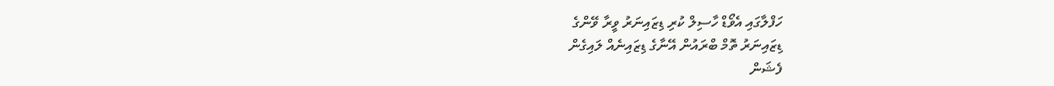ހަފްލާގައި އެވޯޑް ހާސިލް ކުރި ޑިޒައިނަރު ވީރާ ވޭންގެ
ޑިޒައިނަރު ތޮމް ބްރައުން އޭނާގެ ޑިޒައިނެއް ލައިގެން
ފެޝަން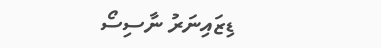ޑިޒައިނަރު ނާސިސޯ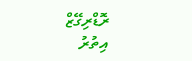ރޮޑްރިގޭޒް
އިތުރު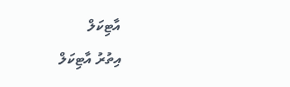އާޓިކަލް
އިތުރު އާޓިކަލް